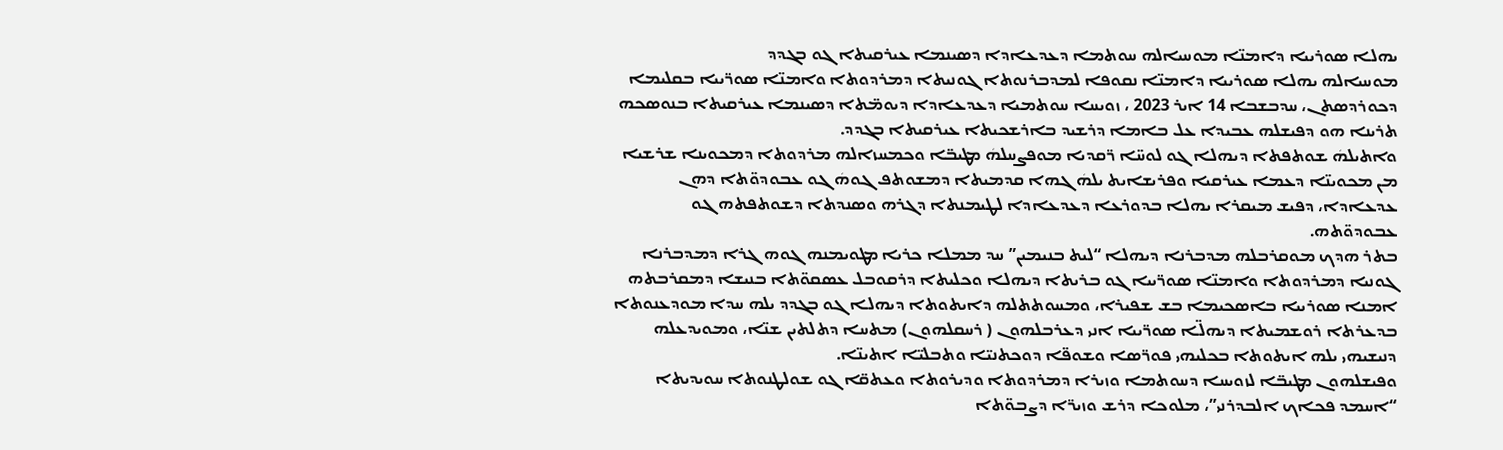ܝܗܠܐ ܣܘܪܝܝܐ ܕܐܡܢ̈ܐ ܡܘܚܝܐܠܗ ܚܘܬܡܐ ܕܥܕܥܐܕܐ ܕܣܝܢܡܐ ܥܝܪܩܝܬܐ ܓܘ ܒܓܕܕ
ܡܘܚܝܐܠܗ ܝܗܠܐ ܣܘܪܝܝܐ ܕܐܡܢ̈ܐ ܢܩܘܦܐ ܠܡܕܒܪܢܘܬܐ ܓܘܢܝܬܐ ܕܡܪܕܘܬܐ ܘܐܡܢ̈ܐ ܣܘܪ̈ܝܝܐ ܒܩܠܝܡܐ ܕܟܘܪܕܣܬܢ، ܚܕܒܫܒܐ 14 ܐܝܪ 2023 ، ܙܘܝܚܐ ܚܘܬܡܝܐ ܕܥܕܥܐܕܐ ܕܝܘܡ̈ܬܐ ܕܣܝܢܡܐ ܥܝܪܩܝܬܐ ܒܢܘܣܟܗ ܬܪܝܢܐ ܗܘ ܕܦܝܫܠܗ ܥܒܝܕܐ ܥܠ ܒܐܡܐ ܕܪܫܝܕ ܒܐܪܫܟܝܬܐ ܥܝܪܩܝܬܐ ܒܓܕܕ.
ܘܐܬܝܠܗܿ ܫܘܬܦܬܐ ܕܝܗܠܐ ܓܘ ܠܘܚ̈ܐ ܪ̈ܩܕܝܐ ܡܘܦܨܚܠܗܿ ܡܛܝܒ̈ܐ ܘܟܡܚܙܐܠܗ ܡܪܕܘܬܐ ܕܡܟܘܝܢܐ ܫܪܫܝܐ ܡܢ ܡܟܘܝܢ̈ܐ ܕܥܡܐ ܥܝܪܩܝܐ ܘܦܪܝܫܐܝܬ ܝܠܗܿ ܓܗܐ ܩܕܡܝܬܐ ܕܡܫܘܬܦ ܓܘܗܿ ܓܘ ܥܒܘܕܘ̈ܬܐ ܕܗܢ ܥܕܥܐܕܐ، ܕܦܝܫ ܡܝܩܪܐ ܝܗܠܐ ܒܕܘܪܥܐ ܕܥܕܥܐܕܐ ܠܛܝܡܢܬܐ ܕܓܪܗ ܘܣܢܕܬܐ ܕܫܘܬܦܬܗ ܓܘ ܥܒܘܕܘ̈ܬܗ.
ܒܬܪ ܗܕܟ ܡܘܩܪܒܠܗ ܡܕܒܪܢܐ ܕܝܗܠܐ “ܠܝܬ ܒܢܝܡܝܢ” ܚܕ ܡܡܠܐ ܟܪܝܐ ܡܛܘܝܡܢܗ ܓܘܗ ܓܪܐ ܕܡܕܒܪܢܐ ܓܘܢܝܐ ܕܡܪܕܘܬܐ ܘܐܡܢ̈ܐ ܣܘܪ̈ܝܝܐ ܓܘ ܒܪܝܬܐ ܕܝܗܠܐ ܘܟܠܝܬܐ ܕܪܩܘܒܠ ܥܣܩܘ̈ܬܐ ܒܢܝܫܐ ܕܡܩܪܒܬܗ ܐܡܢܐ ܣܘܪܝܝܐ ܒܐܣܟܝܡܐ ܒܫ ܫܦܝܪܐ، ܘܡܚܘܬܬܠܗ ܕܐܝܬܘܬܐ ܕܝܗܠܐ ܓܘ ܒܓܕܕ ܝܠܗ ܚܕܐ ܡܘܕܥܢܘܬܐ ܒܕܥܪܬܐ ܪܘܫܡܝܬܐ ܕܝܗܠ̈ܐ ܣܘܪ̈ܝܝܐ ܐܢܝ ܕܥܪܒܠܗܘܢ ( ܪܚܩܠܗܘܢ) ܡܬܚܐ ܕܬܠܬܝܢ ܫܢ̈ܐ، ܘܡܘܝܕܥܠܗ ܕܢܝܫܝܗܝ ܝܠܗ ܐܝܬܘܬܐ ܒܟܠܝܗܝ ܦܘܪ̈ܣܐ ܘܫܘܦ̈ܐ ܕܘܟܬܢܝ̈ܐ ܘܬܒܠܝ̈ܐ ܐܬܝܢ̈ܐ.
ܘܦܝܫܠܗܘܢ ܡܛܝܒ̈ܐ ܠܙܘܝܚܐ ܕܚܘܬܡܐ ܘܙܝܪܐ ܕܡܪܕܘܬܐ ܘܕܝܪܘܬܐ ܘܥܬܩ̈ܐ ܓܘ ܫܘܠܛܢܘܬܐ ܚܘܝܕܝܬܐ “ܐܚܡܕ ܦܟܐܟ ܐܠܒܕܪܢܝ”، ܡܠܘܟܐ ܕܪܫ ܘܙܝܪ̈ܐ ܕܨܒܘ̈ܬܐ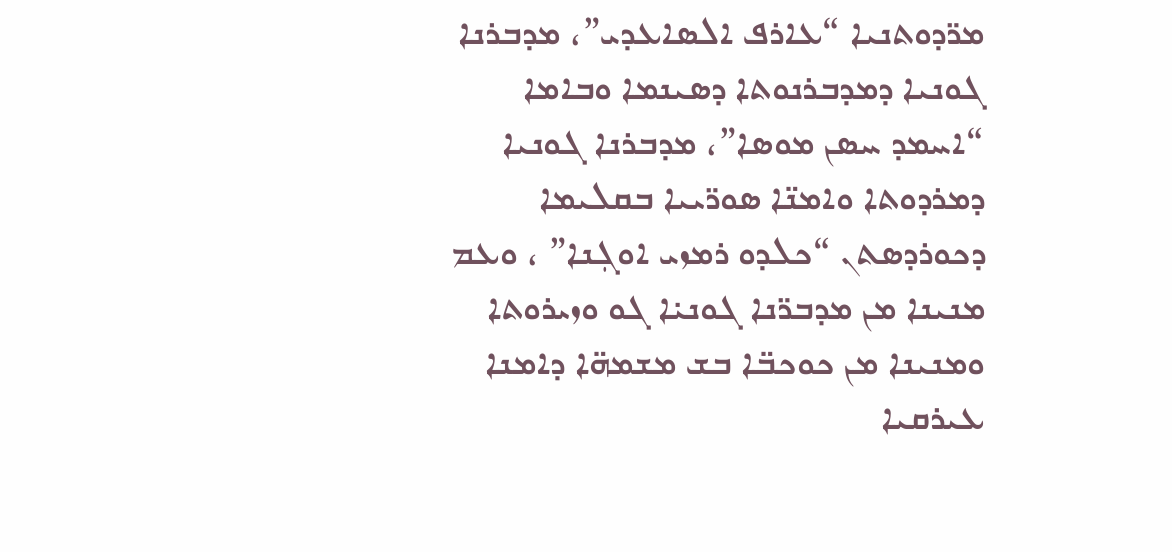ܡܪ̈ܕܘܬܢܝܐ “ܥܐܪܦ ܐܠܣܐܥܕܝ”، ܡܕܒܪܢܐ ܓܘܢܝܐ ܕܡܕܒܪܢܘܬܐ ܕܣܝܢܡܐ ܘܒܐܡܐ “ܐܚܡܕ ܚܣܢ ܡܘܣܐ”، ܡܕܒܪܢܐ ܓܘܢܝܐ ܕܡܪܕܘܬܐ ܘܐܡܢ̈ܐ ܣܘܪ̈ܝܝܐ ܒܩܠܝܡܐ ܕܟܘܪܕܣܬܢ “ܟܠܕܘ ܪܡܙܝ ܐܘܓܼܢܐ” ، ܘܥܡ ܡܢܝܢܐ ܡܢ ܡܕܒܪ̈ܢܐ ܓܘܢܝ݁ܐ ܓܘ ܘܙܝܪܘܬܐ ܘܡܢܝܢܐ ܡܢ ܟܘܟܒ̈ܐ ܒܫ ܡܫܡܗ̈ܐ ܕܐܡܢܐ ܥܝܪܩܝܐ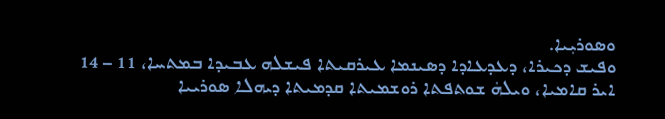ܘܣܘܪܝܼܝܐ.
ܘܦܝܫ ܕܟܝܪܐ، ܕܥܕܥܐܕܐ ܕܣܝܢܡܐ ܥܝܪܩܝܬܐ ܦܝܫܠܗ ܥܒܝܕܐ ܒܡܬܚܐ، 11 – 14 ܐܝܪ ܩܐܡܝܐ، ܘܝܠܗܿ ܫܘܬܦܬܐ ܪܘܫܡܝܬܐ ܩܕܡܝܬܐ ܕܝܗܠܐ ܣܘܪܝܝܐ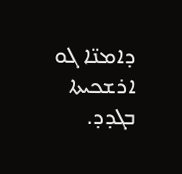ܕܐܡܢ̈ܐ ܓܘ ܐܪܫܟܝܬܐ ܒܓܕܕ.